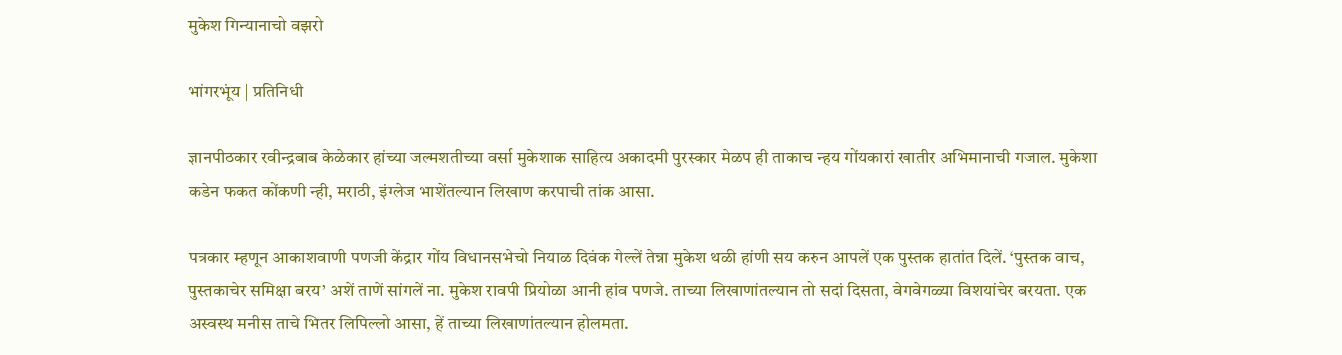मुकेश गिन्यानाचो वझरो

भांगरभूंय | प्रतिनिधी

ज्ञानपीठकार रवीन्द्रबाब केळेकार हांच्या जल्मशतीच्या वर्सा मुकेशाक साहित्य अकादमी पुरस्कार मेळप ही ताकाच न्हय गोंयकारां खातीर अभिमानाची गजाल. मुकेशा कडेन फकत कोंकणी न्ही, मराठी, इंग्लेज भाशेंतल्यान लिखाण करपाची तांक आसा.

पत्रकार म्हणून आकाशवाणी पणजी केंद्रार गोंय विधानसभेचो नियाळ दिवंक गेल्लें तेन्ना मुकेश थळी हांणी सय करुन आपलें एक पुस्तक हातांत दिलें. ‘पुस्तक वाच, पुस्तकाचेर समिक्षा बरय’ अशें ताणें सांगलें ना. मुकेश रावपी प्रियोळा आनी हांव पणजे. ताच्या लिखाणांतल्यान तो सदां दिसता, वेगवेगळ्या विशयांचेर बरयता. एक अस्वस्थ मनीस ताचे भितर लिपिल्लो आसा, हें ताच्या लिखाणांतल्यान होलमता.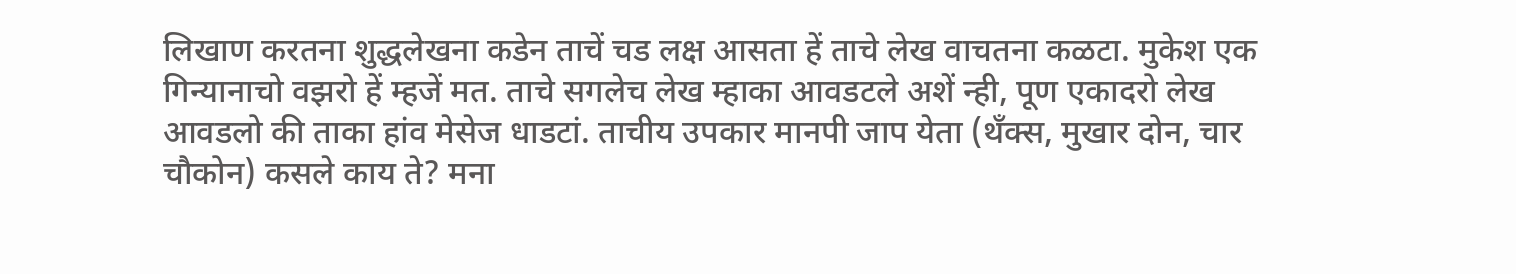लिखाण करतना शुद्धलेखना कडेन ताचें चड लक्ष आसता हें ताचे लेख वाचतना कळटा. मुकेश एक गिन्यानाचो वझरो हें म्हजें मत. ताचे सगलेच लेख म्हाका आवडटले अशें न्ही, पूण एकादरो लेख आवडलो की ताका हांव मेसेज धाडटां. ताचीय उपकार मानपी जाप येता (थँक्स, मुखार दोन, चार चौकोन) कसले काय ते? मना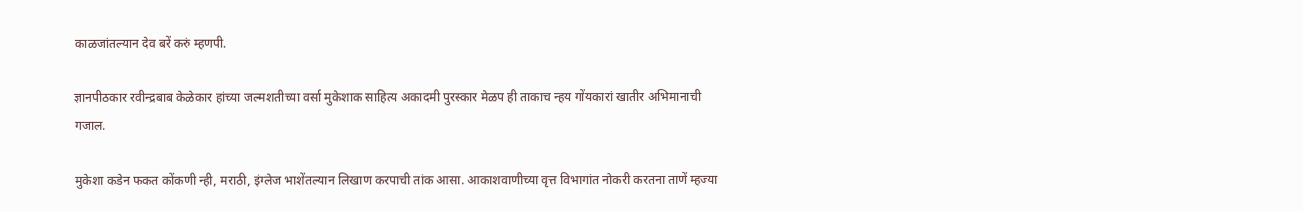काळजांतल्यान देव बरें करुं म्हणपी.

ज्ञानपीठकार रवीन्द्रबाब केळेकार हांच्या जल्मशतीच्या वर्सा मुकेशाक साहित्य अकादमी पुरस्कार मेळप ही ताकाच न्हय गोंयकारां खातीर अभिमानाची गजाल.

मुकेशा कडेन फकत कोंकणी न्ही, मराठी, इंग्लेज भाशेंतल्यान लिखाण करपाची तांक आसा. आकाशवाणीच्या वृत्त विभागांत नोकरी करतना ताणें म्हज्या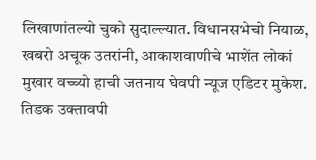लिखाणांतल्यो चुको सुदाल्ल्यात. विधानसभेचो नियाळ, खबरो अचूक उतरांनी, आकाशवाणीचे भाशेंत लोकां मुखार वच्च्यो हाची जतनाय घेवपी न्यूज एडिटर मुकेश. तिडक उक्तावपी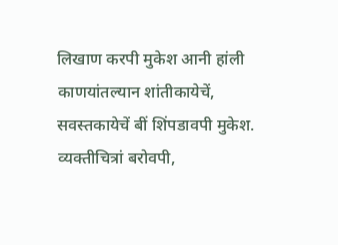लिखाण करपी मुकेश आनी हांली काणयांतल्यान शांतीकायेचें, सवस्तकायेचें बीं शिंपडावपी मुकेश. व्यक्तीचित्रां बरोवपी,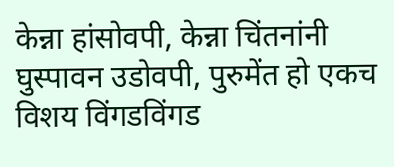केन्ना हांसोवपी, केन्ना चिंतनांनी घुस्पावन उडोवपी, पुरुमेंत हो एकच विशय विंगडविंगड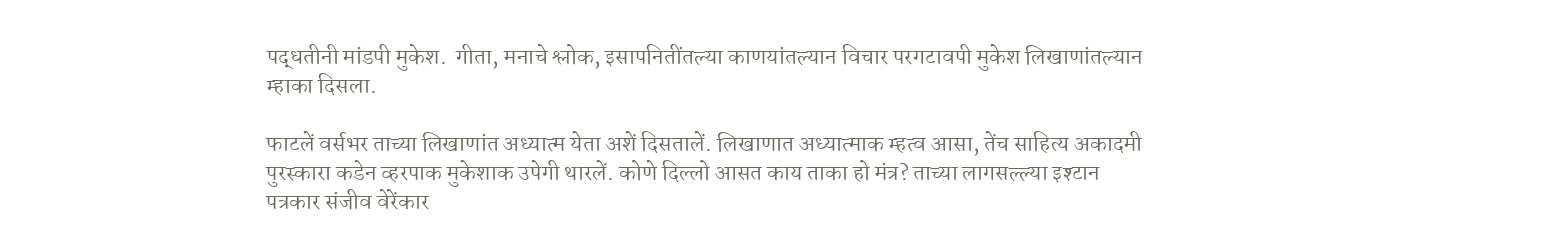पद्धतीनी मांडपी मुकेश.  गीता, मनाचे श्लोक, इसापनितींतल्या काणयांतल्यान विचार परगटावपी मुकेश लिखाणांतल्यान म्हाका दिसला.

फाटलें वर्सभर ताच्या लिखाणांत अध्यात्म येता अशें दिसतालें. लिखाणात अध्यात्माक म्हत्व आसा, तेंच साहित्य अकादमी पुरस्कारा कडेन व्हरपाक मुकेशाक उपेगी थारलें. कोणे दिल्लो आसत काय ताका हो मंत्र? ताच्या लागसल्ल्या इश्टान पत्रकार संजीव वेरेंकार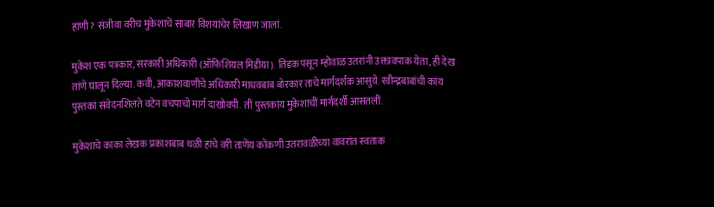हांणी? संजीवा वरीच मुकेशाचें साबार विशयांचेर लिखाण जालां.

मुकेश एक पत्रकार, सरकारी अधिकारी (ऑफिशियल मिडीया). तिडक पसून म्होवाळ उतरांनी उक्तावपाक येता, ही देख तांणे घालून दिल्या. कवी, आकाशवाणीचे अधिकारी माधवबाब बोरकार ताचे मार्गदर्शक आसुये. रवीन्द्रबाबांची कांय पुस्तकां संवेदनशिलते वटेन वचपाचो मार्ग दाखोवपी. तीं पुस्तकांय मुकेशाचीं मार्गदर्शी आसतलीं.

मुकेशाचे काका लेखक प्रकाशबाब थळी हांचे वरी ताणेंय कोंकणी उतरावळीच्या वावरांत स्वताक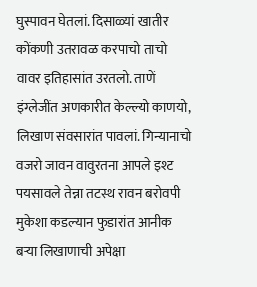घुस्पावन घेतलां. दिसाळ्यां खातीर कोंकणी उतरावळ करपाचो ताचो वावर इतिहासांत उरतलो. ताणें इंग्लेजींत अणकारीत केल्ल्यो काणयो, लिखाण संवसारांत पावलां. गिन्यानाचो वजरो जावन वावुरतना आपले इश्ट पयसावले तेन्ना तटस्थ रावन बरोवपी मुकेशा कडल्यान फुडारांत आनीक बऱ्या लिखाणाची अपेक्षा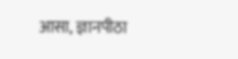आसा, ज्ञानपीठा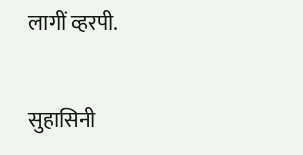लागीं व्हरपी.

सुहासिनी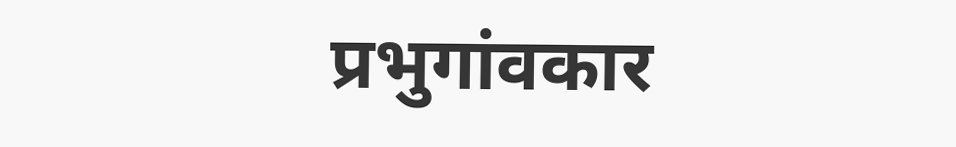प्रभुगांवकार